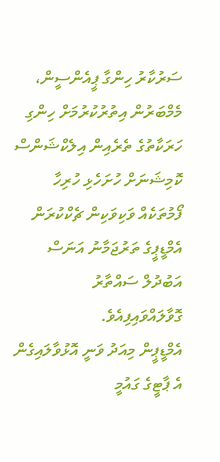ސަރުކާރު ހިންގާ ޕީއެންސީން، މެމްބަރުން އިތުރުކުރުމަށް ހިންގި ހަރަކާތުގެ ތެރެއިން އިލެކްޝަންސް ކޮމިޝަނަށް ހުށަހެޅި ހުރިހާ ފޯމުތަކެއް ވަކިވަކިން ޗެކްކުރަން އެމްޑީޕީގެ ތަރުޖަމާނު އަނަސް އަބުދުލް ސައްތާރު ގޮވާލައްވައިފިއެވެ.
އެމްޑީޕީން މިއަދު ވަނީ އޮޅުވާލައިގެން އެ ޕާޓީގެ ގައުމީ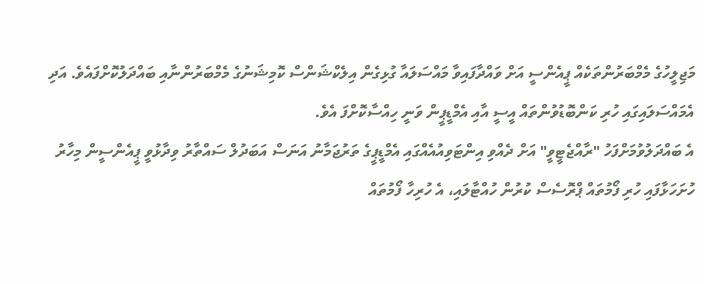މަޖިލީހުގެ މެމްބަރުންތަކެއް ޕީއެންސީ އަށް ވައްދާފައިވާ މައްސަލައާ ގުޅިގެން އިލެކްޝަންސް ކޮމިޝަނުގެ މެމްބަރުންނާއި ބައްދަލުކޮށްފައެވެ. އަދި އެމައްސަލައިގައި ހުރި ކަންބޮޑުވުންތައް އީސީ އާއި އެމްޑީޕީން ވަނީ ހިއްސާކޮށްފަ އެވެ.
އެ ބައްދަލުވުމަށްފަހު "ރާއްޖެޓީވީ" އަށް ދެއްވި އިންޓަވިއުއެއްގައި އެމްޑީޕީގެ ތަރުޖަމާނު އަނަސް އަބަދުލް ސައްތާރު ވިދާޅުވީ ޕީއެންސީން މިހާރު ހުށަހަޅާފައި ހުރި ފޯމުތައް ޕްރޮސެސް ކުރުން ހުއްޓާލައި، އެ ހުރިހާ ފޯމުތައް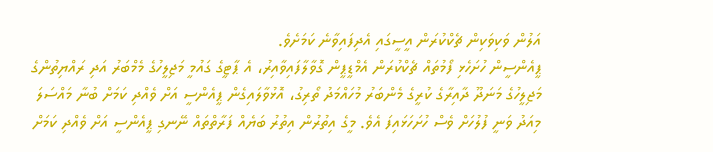އަލުން ވަކިވަކިން ޗެކްކުރަން އީސީގައި އެދިފައިވާނެ ކަމަށެވެ.
ޕީއެންސީން ހުށަހެޅި ފޯމުތައް ޗެކްކުރަން އެމްޑީޕީން ގޮވާލާފައިވާއިރު، އެ ޕާޓީގެ ގައުމީ މަޖިލީހުގެ މެމްބަރު އަދި ރައްޔިތުންގެ މަޖިލީހުގެ މަނަދޫ ދާއިރާގެ ކުރީގެ މެންބަރު މުހައްމަދު ތޯރިގު، އޮޅުވާލައިގެން ޕީއެންސީ އަށް ވެއްދި ކަމަށް ބުނާ މައްސަލަ މިއަދު ވަނީ ފުލުހަށް ވެސް ހުށަހަޅައިފަ އެވެ. މީގެ އިތުރުން އިތުރު ބަޔެއް ފަރާތްތައް ނޭނގި ޕީއެންސީ އަށް ވެއްދި ކަމަށް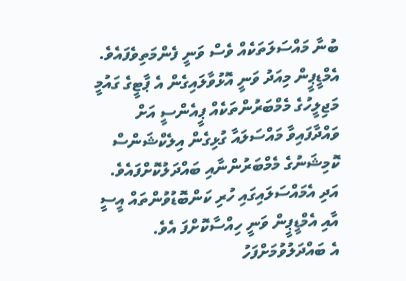ބުނާ މައްސަލަތަކެއް ވެސް ވަނީ ފެންމަތިވެފައެވެ.
އެމްޑީޕީން މިއަދު ވަނީ އޮޅުވާލައިގެން އެ ޕާޓީގެ ގައުމީ މަޖިލީހުގެ މެމްބަރުންތަކެއް ޕީއެންސީ އަށް ވައްދާފައިވާ މައްސަލައާ ގުޅިގެން އިލެކްޝަންސް ކޮމިޝަނުގެ މެމްބަރުންނާއި ބައްދަލުކޮށްފައެވެ. އަދި އެމައްސަލައިގައި ހުރި ކަންބޮޑުވުންތައް އީސީ އާއި އެމްޑީޕީން ވަނީ ހިއްސާކޮށްފަ އެވެ.
އެ ބައްދަލުވުމަށްފަހު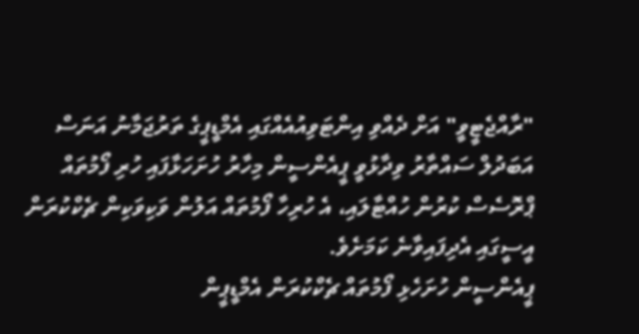"ރާއްޖެޓީވީ" އަށް ދެއްވި އިންޓަވިއުއެއްގައި އެމްޑީޕީގެ ތަރުޖަމާނު އަނަސް އަބަދުލް ސައްތާރު ވިދާޅުވީ ޕީއެންސީން މިހާރު ހުށަހަޅާފައި ހުރި ފޯމުތައް ޕްރޮސެސް ކުރުން ހުއްޓާލައި، އެ ހުރިހާ ފޯމުތައް އަލުން ވަކިވަކިން ޗެކްކުރަން އީސީގައި އެދިފައިވާނެ ކަމަށެވެ.
ޕީއެންސީން ހުށަހެޅި ފޯމުތައް ޗެކްކުރަން އެމްޑީޕީން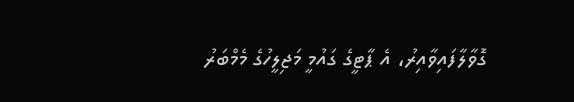ގޮވާލާފައިވާއިރު، އެ ޕާޓީގެ ގައުމީ މަޖިލީހުގެ މެމްބަރު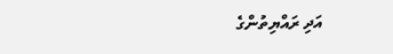އަދި ރައްޔިތުންގެ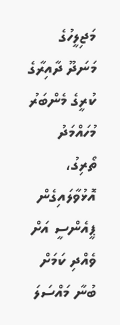މަޖިލީހުގެ މަނަދޫ ދާއިރާގެ ކުރީގެ މެންބަރު މުހައްމަދު ތޯރިގު، އޮޅުވާލައިގެން ޕީއެންސީ އަށް ވެއްދި ކަމަށް ބުނާ މައްސަލަ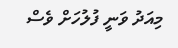މިއަދު ވަނީ ފުލުހަށް ވެސް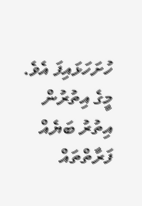ހުށަހަޅައިފަ އެވެ. މީގެ އިތުރުން އިތުރު ބަޔެއް ފަރާތްތައް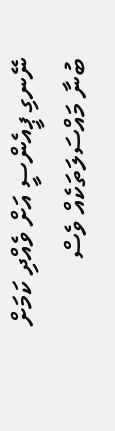ނޭނގި ޕީއެންސީ އަށް ވެއްދި ކަމަށް ބުނާ މައްސަލަތަކެއް ވެސް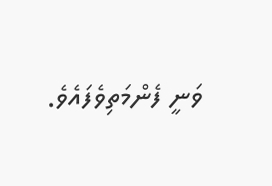ވަނީ ފެންމަތިވެފައެވެ.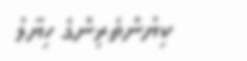ކިޔުންތެރިންގެ ހިޔާލު